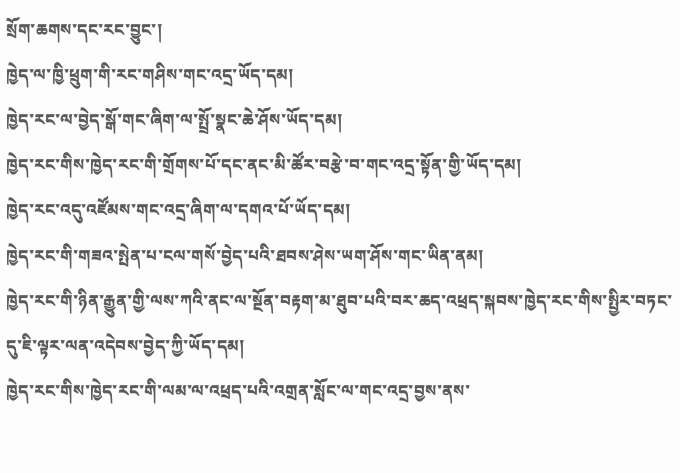སྲོག་ཆགས་དང་རང་བྱུང་།
ཁྱེད་ལ་ཁྱི་ཕྲུག་གི་རང་གཤིས་གང་འདྲ་ཡོད་དམ།
ཁྱེད་རང་ལ་བྱེད་སྒོ་གང་ཞིག་ལ་སྤྲོ་སྣང་ཆེ་ཤོས་ཡོད་དམ།
ཁྱེད་རང་གིས་ཁྱེད་རང་གི་གྲོགས་པོ་དང་ནང་མི་ཚོར་བརྩེ་བ་གང་འདྲ་སྟོན་གྱི་ཡོད་དམ།
ཁྱེད་རང་འདུ་འཛོམས་གང་འདྲ་ཞིག་ལ་དགའ་པོ་ཡོད་དམ།
ཁྱེད་རང་གི་གཟའ་སྤེན་པ་ངལ་གསོ་བྱེད་པའི་ཐབས་ཤེས་ཡག་ཤོས་གང་ཡིན་ནམ།
ཁྱེད་རང་གི་ཉིན་རྒྱུན་གྱི་ལས་ཀའི་ནང་ལ་སྔོན་བརྟག་མ་ཐུབ་པའི་བར་ཆད་འཕྲད་སྐབས་ཁྱེད་རང་གིས་སྤྱིར་བཏང་དུ་ཇི་ལྟར་ལན་འདེབས་བྱེད་ཀྱི་ཡོད་དམ།
ཁྱེད་རང་གིས་ཁྱེད་རང་གི་ལམ་ལ་འཕྲད་པའི་འགྲན་སློང་ལ་གང་འདྲ་བྱས་ནས་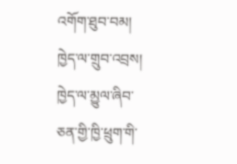འགོག་ཐུབ་བམ།
ཁྱེད་ལ་གྲུབ་འབྲས།
ཁྱེད་ལ་མྱུལ་ཞིབ་ཅན་གྱི་ཁྱི་ཕྲུག་གི་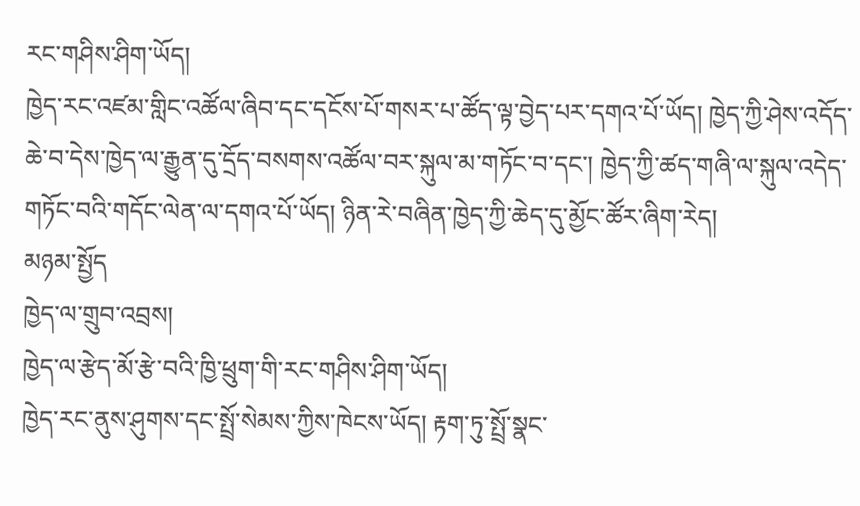རང་གཤིས་ཤིག་ཡོད།
ཁྱེད་རང་འཛམ་གླིང་འཚོལ་ཞིབ་དང་དངོས་པོ་གསར་པ་ཚོད་ལྟ་བྱེད་པར་དགའ་པོ་ཡོད། ཁྱེད་ཀྱི་ཤེས་འདོད་ཆེ་བ་དེས་ཁྱེད་ལ་རྒྱུན་དུ་དྲོད་བསགས་འཚོལ་བར་སྐུལ་མ་གཏོང་བ་དང་། ཁྱེད་ཀྱི་ཚད་གཞི་ལ་སྐུལ་འདེད་གཏོང་བའི་གདོང་ལེན་ལ་དགའ་པོ་ཡོད། ཉིན་རེ་བཞིན་ཁྱེད་ཀྱི་ཆེད་དུ་མྱོང་ཚོར་ཞིག་རེད།
མཉམ་སྤྱོད
ཁྱེད་ལ་གྲུབ་འབྲས།
ཁྱེད་ལ་རྩེད་མོ་རྩེ་བའི་ཁྱི་ཕྲུག་གི་རང་གཤིས་ཤིག་ཡོད།
ཁྱེད་རང་ནུས་ཤུགས་དང་སྤྲོ་སེམས་ཀྱིས་ཁེངས་ཡོད། རྟག་ཏུ་སྤྲོ་སྣང་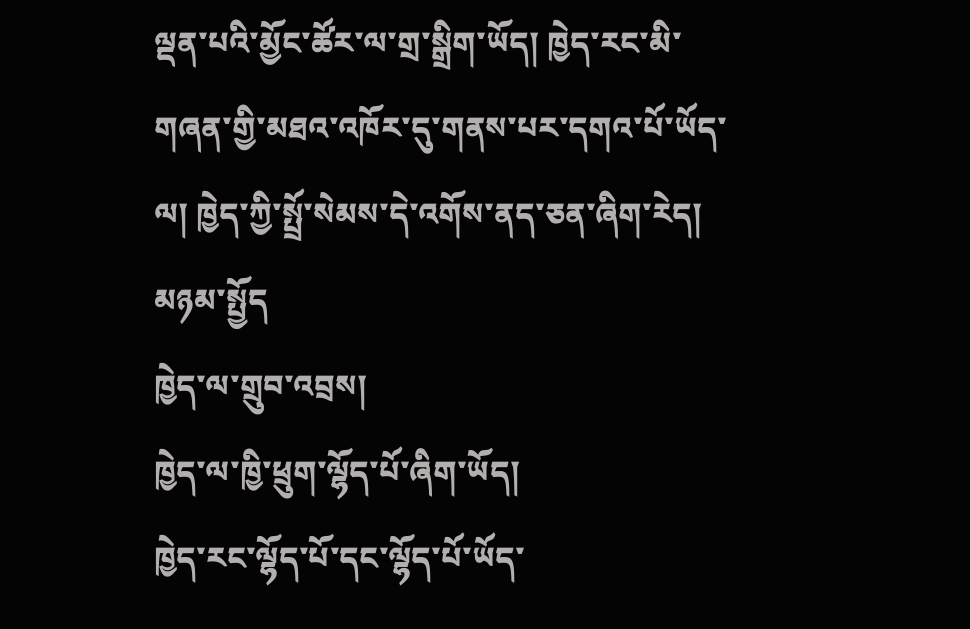ལྡན་པའི་མྱོང་ཚོར་ལ་གྲ་སྒྲིག་ཡོད། ཁྱེད་རང་མི་གཞན་གྱི་མཐའ་འཁོར་དུ་གནས་པར་དགའ་པོ་ཡོད་ལ། ཁྱེད་ཀྱི་སྤྲོ་སེམས་དེ་འགོས་ནད་ཅན་ཞིག་རེད།
མཉམ་སྤྱོད
ཁྱེད་ལ་གྲུབ་འབྲས།
ཁྱེད་ལ་ཁྱི་ཕྲུག་ལྷོད་པོ་ཞིག་ཡོད།
ཁྱེད་རང་ལྷོད་པོ་དང་ལྷོད་པོ་ཡོད་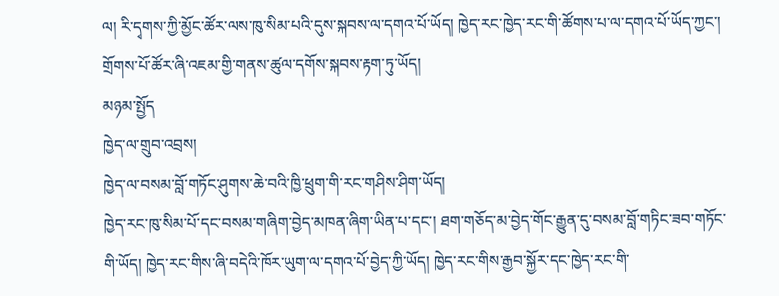ལ། རི་དྭགས་ཀྱི་མྱོང་ཚོར་ལས་ཁུ་སིམ་པའི་དུས་སྐབས་ལ་དགའ་པོ་ཡོད། ཁྱེད་རང་ཁྱེད་རང་གི་ཚོགས་པ་ལ་དགའ་པོ་ཡོད་ཀྱང་། གྲོགས་པོ་ཚོར་ཞི་འཇམ་གྱི་གནས་ཚུལ་དགོས་སྐབས་རྟག་ཏུ་ཡོད།
མཉམ་སྤྱོད
ཁྱེད་ལ་གྲུབ་འབྲས།
ཁྱེད་ལ་བསམ་བློ་གཏོང་ཤུགས་ཆེ་བའི་ཁྱི་ཕྲུག་གི་རང་གཤིས་ཤིག་ཡོད།
ཁྱེད་རང་ཁུ་སིམ་པོ་དང་བསམ་གཞིག་བྱེད་མཁན་ཞིག་ཡིན་པ་དང་། ཐག་གཅོད་མ་བྱེད་གོང་རྒྱུན་དུ་བསམ་བློ་གཏིང་ཟབ་གཏོང་གི་ཡོད། ཁྱེད་རང་གིས་ཞི་བདེའི་ཁོར་ཡུག་ལ་དགའ་པོ་བྱེད་ཀྱི་ཡོད། ཁྱེད་རང་གིས་རྒྱབ་སྐྱོར་དང་ཁྱེད་རང་གི་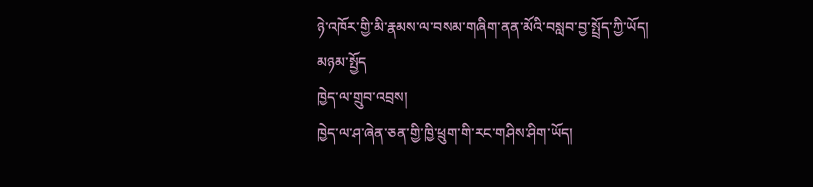ཉེ་འཁོར་གྱི་མི་རྣམས་ལ་བསམ་གཞིག་ནན་མོའི་བསླབ་བྱ་སྤྲོད་ཀྱི་ཡོད།
མཉམ་སྤྱོད
ཁྱེད་ལ་གྲུབ་འབྲས།
ཁྱེད་ལ་ཤ་ཞེན་ཅན་གྱི་ཁྱི་ཕྲུག་གི་རང་གཤིས་ཤིག་ཡོད།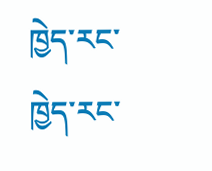ཁྱེད་རང་ཁྱེད་རང་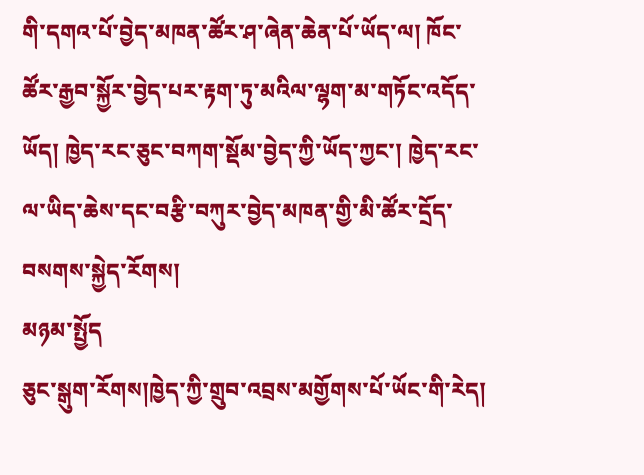གི་དགའ་པོ་བྱེད་མཁན་ཚོར་ཤ་ཞེན་ཆེན་པོ་ཡོད་ལ། ཁོང་ཚོར་རྒྱབ་སྐྱོར་བྱེད་པར་རྟག་ཏུ་མའིལ་ལྷག་མ་གཏོང་འདོད་ཡོད། ཁྱེད་རང་ཅུང་བཀག་སྡོམ་བྱེད་ཀྱི་ཡོད་ཀྱང་། ཁྱེད་རང་ལ་ཡིད་ཆེས་དང་བརྩི་བཀུར་བྱེད་མཁན་གྱི་མི་ཚོར་དྲོད་བསགས་སྐྱེད་རོགས།
མཉམ་སྤྱོད
ཅུང་སྒུག་རོགས།ཁྱེད་ཀྱི་གྲུབ་འབྲས་མགྱོགས་པོ་ཡོང་གི་རེད།